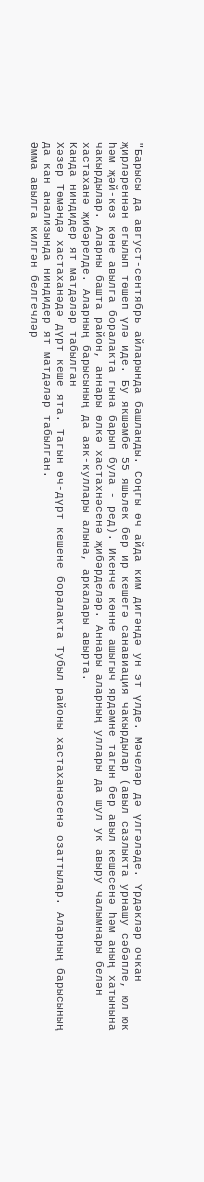"Барысы да август-сентябрь айларында башланды. Соңгы өч айда ким дигәндә ун эт үлде. Мәчеләр дә үлгәләде. Үрдәкләр очкан җирләреннән егылып төшеп үлә иде. Бу якшәмбе 55 яшьлек бер ир кешегә санавиация чакырдылар (авыл сазлыкта урнашу сәбәпле, юл юк һәм җәй-көз көне авылга боралакта гына барып була - ред). Икенче көнне ашыгыч ярдәмне тагын бер авыл кешесенә һәм аның хатынына чакырдылар. Аларны башта район, аннары өлкә хастахнәсенә җибәрделәр. Аннары аларның уллары да шул ук авыру чалымнары белән хастаханә җибәрелде. Аларның барысының да аяк-куллары алына, аркалары авырта.
Канда ниндидер ят матдәләр табылган
Хәзер Төмәндә хастаханәдә дүрт кеше ята. Тагын өч-дүрт кешене боралакта Тубыл районы хастаханәсенә озаттылар. Аларның барысының да кан анализында ниндидер ят матдәләр табылган.
Әмма авылга килгән белгечләр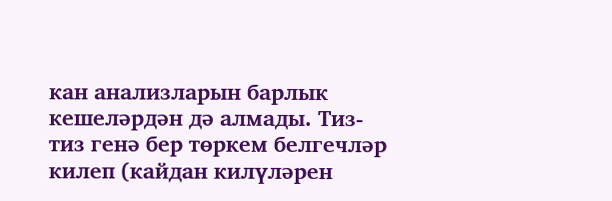кан анализларын барлык кешеләрдән дә алмады. Тиз-тиз генә бер төркем белгечләр килеп (кайдан килүләрен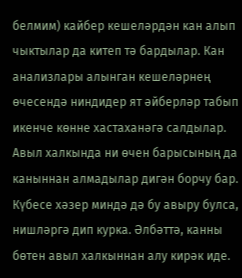белмим) кайбер кешеләрдән кан алып чыктылар да китеп тә бардылар. Кан анализлары алынган кешеләрнең өчесендә ниндидер ят әйберләр табып икенче көнне хастаханәгә салдылар. Авыл халкында ни өчен барысының да каныннан алмадылар дигән борчу бар. Күбесе хәзер миндә дә бу авыру булса, нишләргә дип курка. Әлбәттә, канны бөтен авыл халкыннан алу кирәк иде.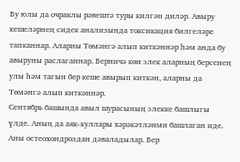Бу юлы да очраклы рәвештә туры килгән диләр. Авыру кешеләрнең сидек анализында токсикация билгеләре тапканнар. Аларны Төмәнгә алып киткәннәр һәм анда бу авыруны раслаганнар. Берничә көн элек аларның берсенең улы һәм тагын бер кеше авырып киткән, аларны да Төмәнгә алып киткәннәр.
Сентябрь башында авыл шурасының элекке башлыгы үлде. Аның да аяк-куллары хәрәкәтләнми башлаган иде. Аны остеохондроздан дәваладылар. Бер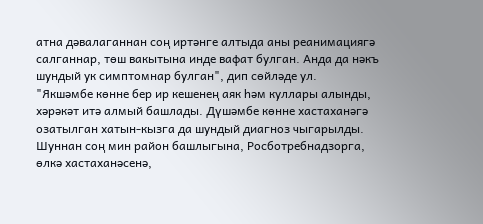атна дәвалаганнан соң иртәнге алтыда аны реанимациягә салганнар, төш вакытына инде вафат булган. Анда да нәкъ шундый ук симптомнар булган", дип сөйләде ул.
"Якшәмбе көнне бер ир кешенең аяк һәм куллары алынды, хәрәкәт итә алмый башлады. Дүшәмбе көнне хастаханәгә озатылган хатын-кызга да шундый диагноз чыгарылды. Шуннан соң мин район башлыгына, Росботребнадзорга, өлкә хастаханәсенә,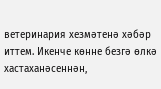ветеринария хезмәтенә хәбәр иттем. Икенче көнне безгә өлкә хастаханәсеннән,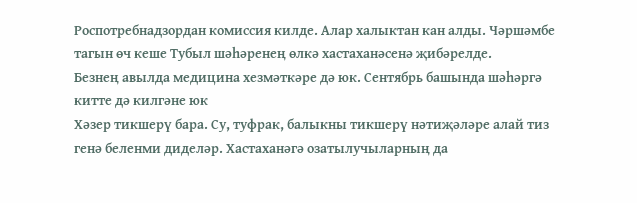Роспотребнадзордан комиссия килде. Алар халыктан кан алды. Чәршәмбе тагын өч кеше Тубыл шәһәренең өлкә хастаханәсенә җибәрелде.
Безнең авылда медицина хезмәткәре дә юк. Сентябрь башында шәһәргә китте дә килгәне юк
Хәзер тикшерү бара. Су, туфрак, балыкны тикшерү нәтиҗәләре алай тиз генә беленми диделәр. Хастаханәгә озатылучыларның да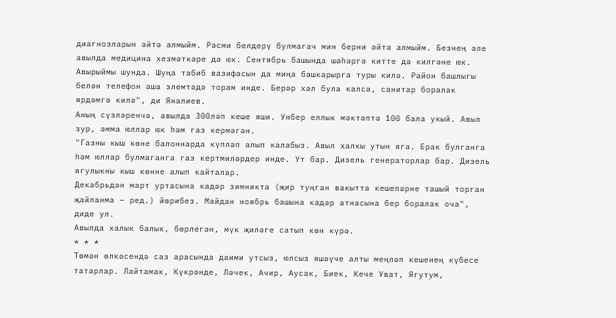диагнозларын әйтә алмыйм. Рәсми белдерү булмагач мин берни әйтә алмыйм. Безнең әле авылда медицина хезмәткәре дә юк. Сентябрь башында шәһәргә китте дә килгәне юк. Авырыймы шунда. Шуңа табиб вазифасын да миңа башкарырга туры килә. Район башлыгы белән телефон аша элемтәдә торам инде. Берәр хәл була калса, санитар боралак ярдәмгә килә", ди Яналиев.
Аның сүзләренчә, авылда 300ләп кеше яши. Унбер еллык мәктәптә 100 бала укый. Авыл зур, әмма юллар юк һәм газ кермәгән.
"Газны кыш көне балоннарда күпләп алып калабыз. Авыл халкы утын яга. Ерак булганга һәм юллар булмаганга газ кертмиләрдер инде. Ут бар. Дизель генераторлар бар. Дизель ягулыкны кыш көнне алып кайталар.
Декабрьдән март уртасына кадәр зимникта (җир туңган вакытта кешеләрне ташый торган җайланма – ред.) йөрибез. Майдан ноябрь башына кадәр атнасына бер боралак оча", диде ул.
Авылда халык балык, бөрлегән, мүк җиләге сатып көн күрә.
* * *
Төмән өлкәсендә саз арасында даими утсыз, юлсыз яшәүче алты меңләп кешенең күбесе татарлар. Лайтамак, Күкрәнде, Ләчек, Ачир, Аусак, Биек, Кече Уват, Ягутум,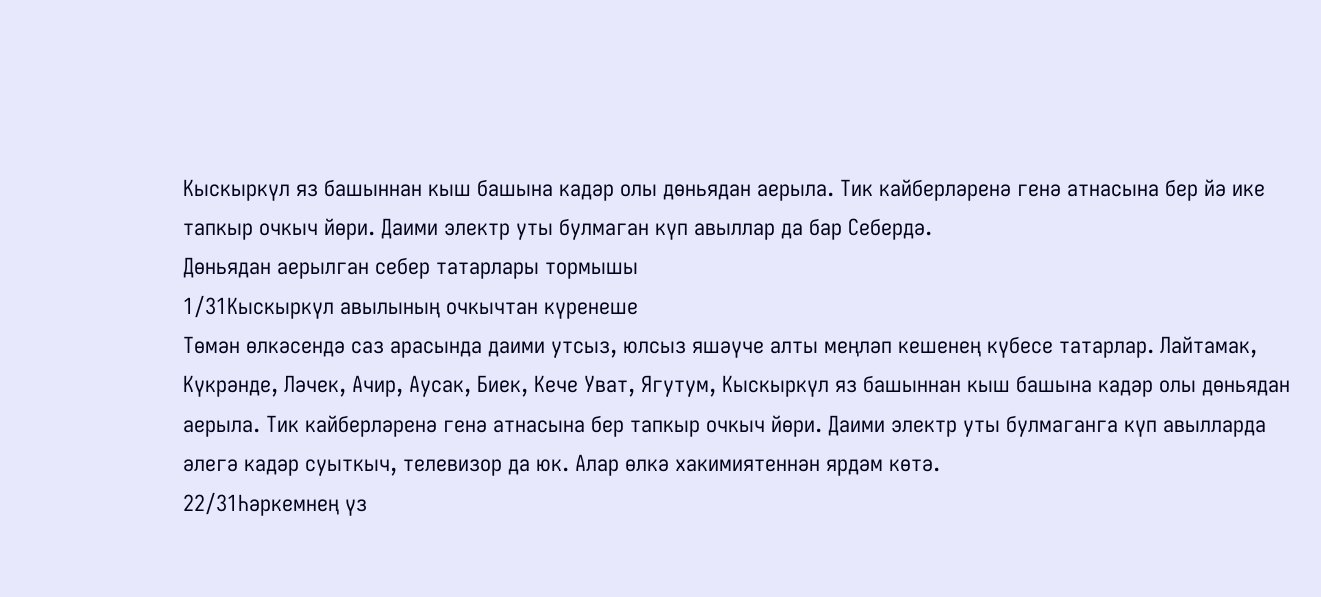Кыскыркүл яз башыннан кыш башына кадәр олы дөньядан аерыла. Тик кайберләренә генә атнасына бер йә ике тапкыр очкыч йөри. Даими электр уты булмаган күп авыллар да бар Себердә.
Дөньядан аерылган себер татарлары тормышы
1/31Кыскыркүл авылының очкычтан күренеше
Төмән өлкәсендә саз арасында даими утсыз, юлсыз яшәүче алты меңләп кешенең күбесе татарлар. Лайтамак, Күкрәнде, Ләчек, Ачир, Аусак, Биек, Кече Уват, Ягутум, Кыскыркүл яз башыннан кыш башына кадәр олы дөньядан аерыла. Тик кайберләренә генә атнасына бер тапкыр очкыч йөри. Даими электр уты булмаганга күп авылларда әлегә кадәр суыткыч, телевизор да юк. Алар өлкә хакимиятеннән ярдәм көтә.
22/31Һәркемнең үз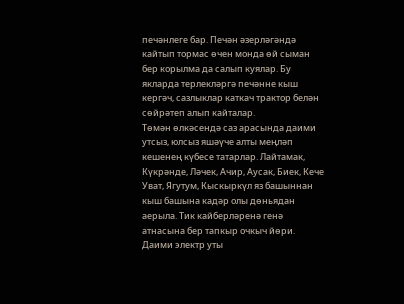печәнлеге бар. Печән әзерләгәндә кайтып тормас өчен монда өй сыман бер корылма да салып куялар. Бу якларда терлекләргә печәнне кыш кергәч, сазлыклар каткач трактор белән сөйрәтеп алып кайталар.
Төмән өлкәсендә саз арасында даими утсыз, юлсыз яшәүче алты меңләп кешенең күбесе татарлар. Лайтамак, Күкрәнде, Ләчек, Ачир, Аусак, Биек, Кече Уват, Ягутум, Кыскыркүл яз башыннан кыш башына кадәр олы дөньядан аерыла. Тик кайберләренә генә атнасына бер тапкыр очкыч йөри. Даими электр уты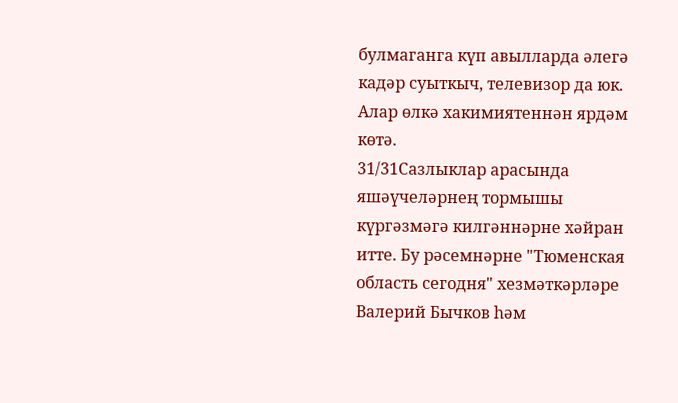булмаганга күп авылларда әлегә кадәр суыткыч, телевизор да юк. Алар өлкә хакимиятеннән ярдәм көтә.
31/31Сазлыклар арасында яшәүчеләрнең тормышы күргәзмәгә килгәннәрне хәйран итте. Бу рәсемнәрне "Тюменская область сегодня" хезмәткәрләре Валерий Бычков һәм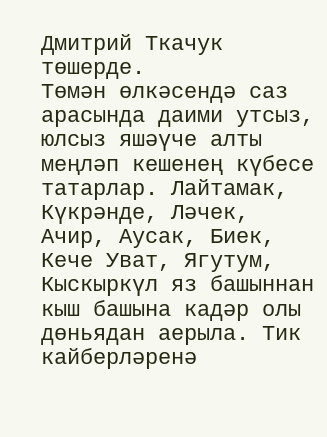Дмитрий Ткачук төшерде.
Төмән өлкәсендә саз арасында даими утсыз, юлсыз яшәүче алты меңләп кешенең күбесе татарлар. Лайтамак, Күкрәнде, Ләчек, Ачир, Аусак, Биек, Кече Уват, Ягутум, Кыскыркүл яз башыннан кыш башына кадәр олы дөньядан аерыла. Тик кайберләренә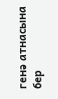генә атнасына бер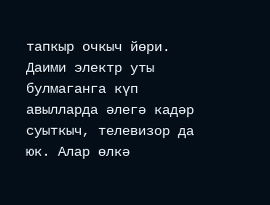тапкыр очкыч йөри. Даими электр уты булмаганга күп авылларда әлегә кадәр суыткыч, телевизор да юк. Алар өлкә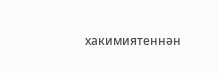хакимиятеннән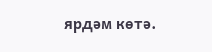ярдәм көтә.